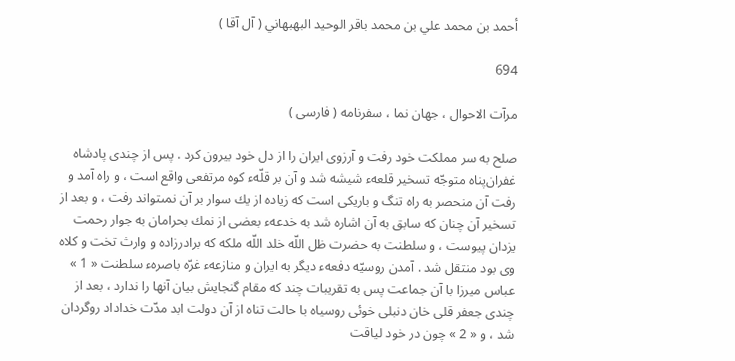أحمد بن محمد علي بن محمد باقر الوحيد البهبهاني ( آل آقا )

694

مرآت الاحوال ، جهان نما ، سفرنامه ( فارسى )

صلح به سر مملكت خود رفت و آرزوى ايران را از دل خود بيرون كرد . پس از چندى پادشاه غفران‌پناه متوجّه تسخير قلعهء شيشه شد و آن بر قلّهء كوه مرتفعى واقع است ، و راه آمد و رفت آن منحصر به راه تنگ و باريكى است كه زياده از يك سوار بر آن نمىتواند رفت ، و بعد از تسخير آن چنان كه سابق به آن اشاره شد به خدعهء بعضى از نمك بحرامان به جوار رحمت يزدان پيوست ، و سلطنت به حضرت ظل اللّه خلد اللّه ملكه كه برادرزاده و وارث تخت و كلاه وى بود منتقل شد . آمدن روسيّه دفعهء ديگر به ايران و منازعهء غرّه باصرهء سلطنت « 1 » عباس ميرزا با آن جماعت پس به تقريبات چند كه مقام گنجايش بيان آنها را ندارد ، بعد از چندى جعفر قلى خان دنبلى خوئى روسياه با حالت تناه از آن دولت ابد مدّت خداداد روگردان شد ، و « 2 » چون در خود لياقت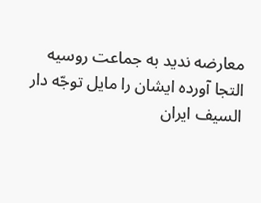معارضه نديد به جماعت روسيه التجا آورده ايشان را مايل توجّه دار السيف ايران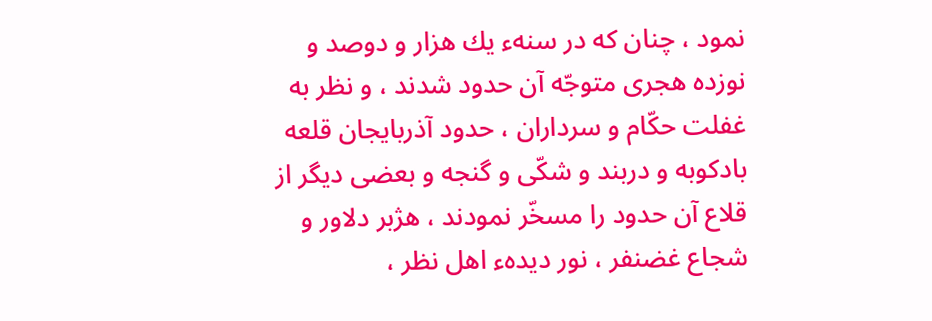نمود ، چنان كه در سنهء يك هزار و دوصد و نوزده هجرى متوجّه آن حدود شدند ، و نظر به غفلت حكّام و سرداران ، حدود آذربايجان قلعه بادكوبه و دربند و شكّى و گنجه و بعضى ديگر از قلاع آن حدود را مسخّر نمودند ، هژبر دلاور و شجاع غضنفر ، نور ديدهء اهل نظر ،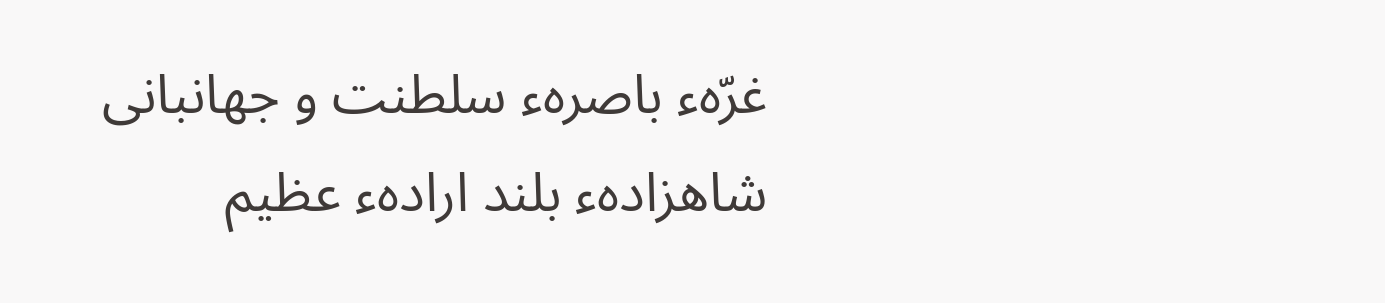غرّهء باصرهء سلطنت و جهانبانى شاهزادهء بلند ارادهء عظيم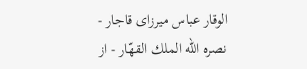الوقار عباس ميرزاى قاجار - نصره اللّه الملك القهّار - از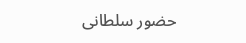حضور سلطانى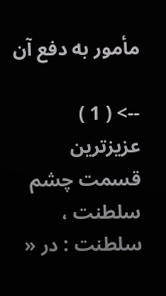مأمور به دفع آن

--> ( 1 ) عزيزترين قسمت چشم سلطنت ، سلطنت : در «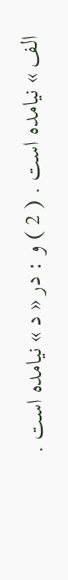الف » نيامده است . ( 2 ) و : در « د » نيامده است .